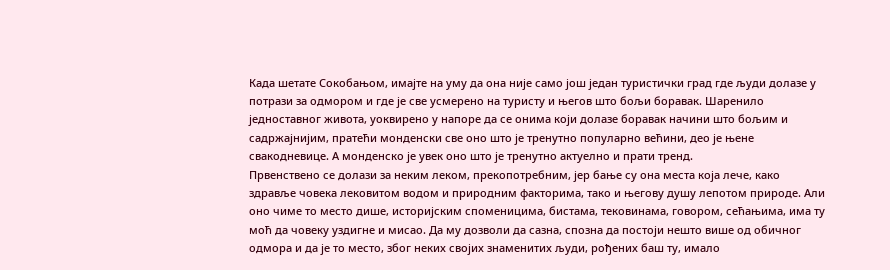Када шетате Сокобањом, имајте на уму да она није само још један туристички град где људи долазе у потрази за одмором и где је све усмерено на туристу и његов што бољи боравак. Шаренило једноставног живота, уоквирено у напоре да се онима који долазе боравак начини што бољим и садржајнијим, пратећи монденски све оно што је тренутно популарно већини, део је њене свакодневице. А монденско је увек оно што је тренутно актуелно и прати тренд.
Првенствено се долази за неким леком, прекопотребним, јер бање су она места која лече, како здравље човека лековитом водом и природним факторима, тако и његову душу лепотом природе. Али оно чиме то место дише, историјским споменицима, бистама, тековинама, говором, сећањима, има ту моћ да човеку уздигне и мисао. Да му дозволи да сазна, спозна да постоји нешто више од обичног одмора и да је то место, због неких својих знаменитих људи, рођених баш ту, имало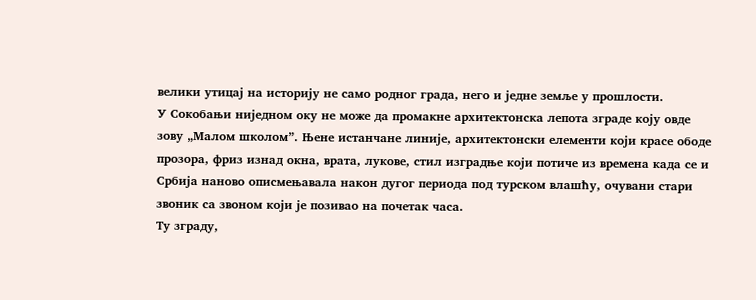велики утицај на историју не само родног града, него и једне земље у прошлости.
У Сокобањи ниједном оку не може да промакне архитектонска лепота зграде коју овде зову „Малом школомˮ. Њене истанчане линије, архитектонски елементи који красе ободе прозора, фриз изнад окна, врата, лукове, стил изградње који потиче из времена када се и Србија наново описмењавала након дугог периода под турском влашћу, очувани стари звоник са звоном који је позивао на почетак часа.
Ту зграду,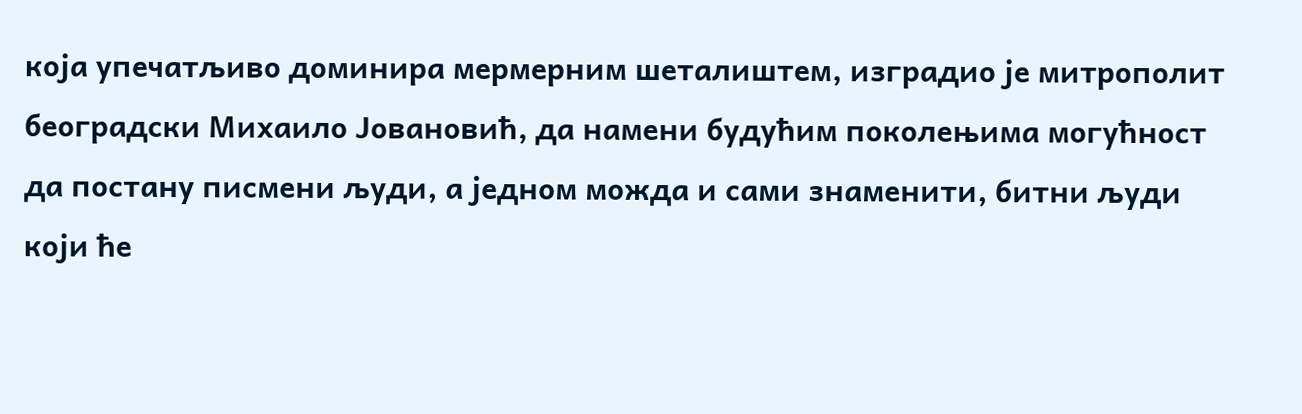која упечатљиво доминира мермерним шеталиштем, изградио је митрополит београдски Михаило Јовановић, да намени будућим поколењима могућност да постану писмени људи, а једном можда и сами знаменити, битни људи који ће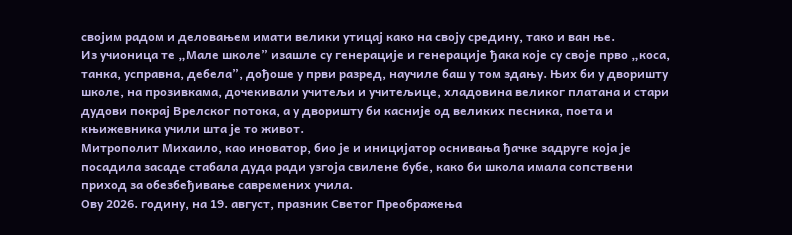својим радом и деловањем имати велики утицај како на своју средину, тако и ван ње.
Из учионица те „Мале школеˮ изашле су генерације и генерације ђака које су своје прво „коса, танка, усправна, дебелаˮ, дођоше у први разред, научиле баш у том здању. Њих би у дворишту школе, на прозивкама, дочекивали учитељи и учитељице, хладовина великог платана и стари дудови покрај Врелског потока, а у дворишту би касније од великих песника, поета и књижевника учили шта је то живот.
Митрополит Михаило, као иноватор, био је и иницијатор оснивања ђачке задруге која је посадила засаде стабала дуда ради узгоја свилене бубе, како би школа имала сопствени приход за обезбеђивање савремених учила.
Ову 2026. годину, на 19. август, празник Светог Преображења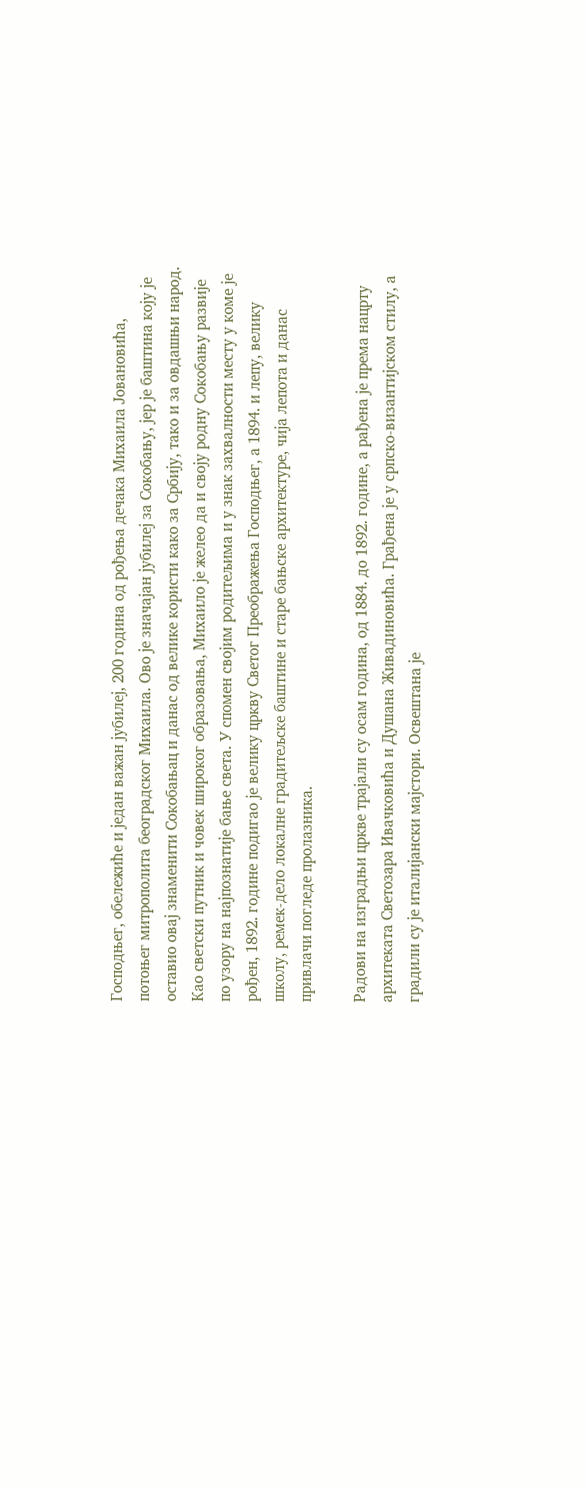Господњег, обележиће и један важан јубилеј, 200 година од рођења дечака Михаила Јовановића, потоњег митрополита београдског Михаила. Ово је значајан јубилеј за Сокобању, јер је баштина коју је оставио овај знаменити Сокобањац и данас од велике користи како за Србију, тако и за овдашњи народ.
Као светски путник и човек широког образовања, Михаило је желео да и своју родну Сокобању развије по узору на најпознатије бање света. У спомен својим родитељима и у знак захвалности месту у коме је рођен, 1892. године подигао је велику цркву Светог Преображења Господњег, а 1894. и лепу, велику школу, ремек-дело локалне градитељске баштине и старе бањске архитектуре, чија лепота и данас привлачи погледе пролазника.

Радови на изградњи цркве трајали су осам година, од 1884. до 1892. године, а рађена је према нацрту архитеката Светозара Ивачковића и Душана Живадиновића. Грађена је у српско-византијском стилу, а градили су је италијански мајстори. Освештана је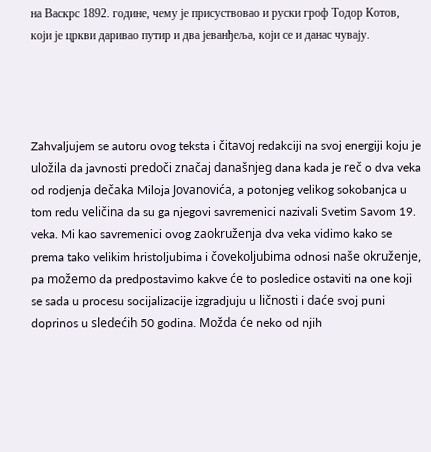на Васкрс 1892. године, чему је присуствовао и руски гроф Тодор Котов, који је цркви даривао путир и два јеванђеља, који се и данас чувају.




Zahvaljujem se autoru ovog teksta i čitavoj redakciji na svoj energiji koju je uložila da javnosti predoči značaj današnjeg dana kada je reč o dva veka od rodjenja dečaka Miloja Jovanovića, a potonjeg velikog sokobanjca u tom redu veličina da su ga njegovi savremenici nazivali Svetim Savom 19. veka. Mi kao savremenici ovog zaokruženja dva veka vidimo kako se prema tako velikim hristoljubima i čovekoljubima odnosi naše okruženje, pa možemo da predpostavimo kakve će to posledice ostaviti na one koji se sada u procesu socijalizacije izgradjuju u ličnosti i daće svoj puni doprinos u sledećih 50 godina. Možda će neko od njih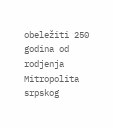obeležiti 250 godina od rodjenja Mitropolita srpskog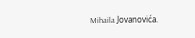Mihaila Jovanovića.